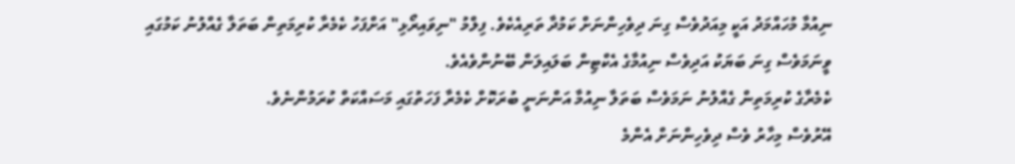ނިއުމާ މުހައްމަދު އަކީ މިއަދުވެސް ގިނަ ދިވެހިންނަށް ކަމުދާ ތަރިއެކެވެ. ފިލްމު "ނިވައިރޯޅި" އަށްފަހު ކެމެރާ ކުރިމަތިން ބަތަލާ ގެއްލުނު ކަމުގައި ވީނަމަވެސް ގިނަ ބަޔަކު އަދިވެސް ނިއުމާގެ އެކްޓިން ބަލައިލަން ބޭނުންވެއެވެ.
ކެމެރާގެ ކުރިމަތިން ގެއްލުނު ނަމަވެސް ބަތަލާ ނިއުމާ އަންނަނީ ބުރަކޮށް ކެމެރާ ފަހަތުގައި މަސައްކަތް ކުރަމުންނެވެ.
އޭރުވެސް މިހާރު ވެސް ދިވެހިންނަށް އެންމެ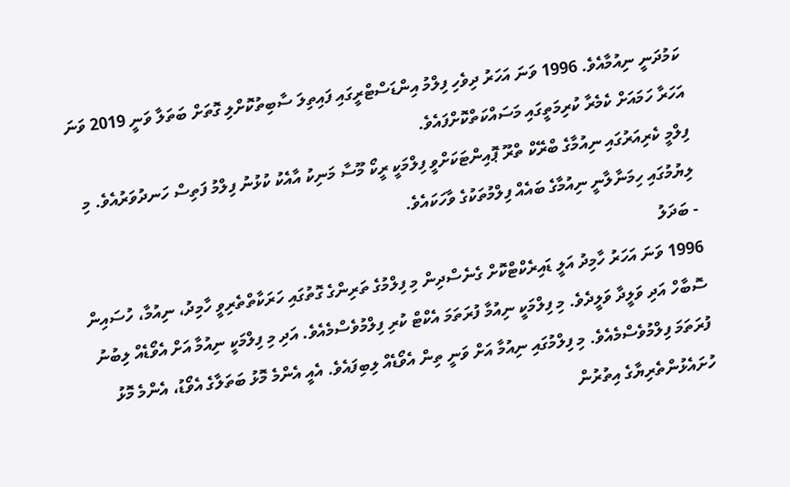ކަމުދަނީ ނިއުމާއެވެ. 1996 ވަނަ އަހަރު ދިވެހި ފިލްމު އިންޑަސްޓްރީގައި ފައިތިލަ ސާބިތުކޮށްލި ގޮތަށް ބަތަލާ ވަނީ 2019 ވަނަ އަހަރާ ހަމައަށް ކެމެރާ ކުރިމަތީގައި މަސައްކަތްކޮށްފައެވެ.
ފިލްމީ ކެރިއަރުގައި ނިއުމާގެ ބްރޭކް ތްރޫ ޕޮއިންޓަކަށްވީ ފިލްމަކީ ރީކޯ މޫސާ މަނިކު އާއެކު ކުޅުނު ފިލްމު ފަތިސް ހަނދުވަރުއެވެ. މި ލިޔުމުގައި ހިމަނާލާނީ ނިއުމާގެ ބައެއް ފިލްމުތަކުގެ ވާހަކައެވެ.
- ބަދަލު
1996 ވަނަ އަހަރު ހާމިދު އަލީ ޑައިރެކްޓްކޮށް ގެނެސްދިން މި ފިލްމުގެ ތަރިންގެ ގޮތުގައި ހަރަކާތްތެރިވީ ހާމިދު، ނިއުމާ، ހުސައިން ސޮބާހް އަދި ވަލީދާ ވަލީދެވެ. މި ފިލްމަކީ ނިއުމާ ފުރަތަމަ އެކްޓް ކުރި ފިލްމުވެސްމެއެވެ. އަދި މި ފިލްމަކީ ނިއުމާ އަށް އެވޯޑެއް ލިބުނު ފުރަތަމަ ފިލްމުވެސްމެއެވެ. މި ފިލްމުގައި ނިއުމާ އަށް ވަނީ ތިން އެވޯޑެއް ލިބިފައެވެ. އެއީ އެންމެ މޮޅު ބަތަލާގެ އެވޯޑު، އެންމެ މޮޅު ހުށައެޅުންތެރިޔާގެ އިތުރުން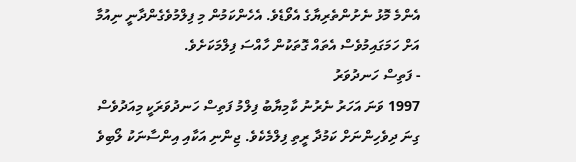އެންމެ މޮޅު ނެށުންތެރިޔާގެ އެވޯޑެވެ. އެހެންކަމުން މި ފިލްމުވެގެންދާނީ ނިއުމާ އަށް ހަމަގައިމުވެސް އެތައް ގޮތަކުން ހާއްސަ ފިލްމަކަށެވެ.
- ފަތިސް ހަނދުވަރު
1997 ވަނަ އަހަރު ނެރުނު ކާމިޔާބު ފިލްމު ފަތިސް ހަނދުވަރަކީ މިއަދުވެސް ގިނަ ދިވެހިންނަށް ކަމުދާ ރީތި ފިލްމެކެވެ. ޖިންނި އަކާއި އިންސާނަކު ލޯބިވެ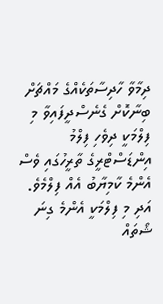ދިމާވާ ހާދިސާތަކެއްގެ މައްޗަށް ބިނާކޮށް ގެނެސްދީފައިވާ މި ފިލްމަކީ ދިވެހި ފިލްމު އިންޑަސްޓްރީގެ ތާރީހުގައި ވެސް އެންމެ ކާމިޔާބު އެއް ފިލްމެވެ. އަދި މި ފިލްމަކީ އެންމެ ގިނަ ޝޯތައް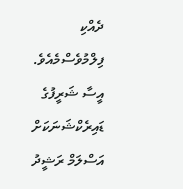ދެއްކި ފިލްމުވެސްމެއެވެ. އީސާ ޝަރީފުގެ ޑައިރެކްޝަނަކަށް އަސްލަމް ރަޝީދު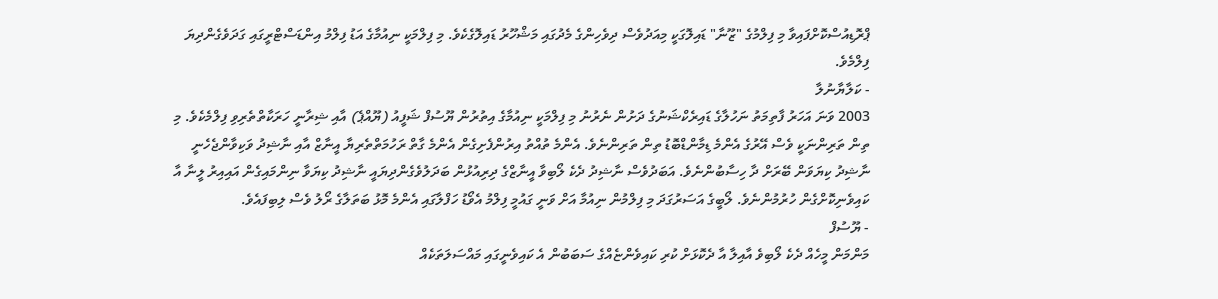ޕްރޮޑިއުސްކޮށްފައިވާ މި ފިލްމުގެ "ޒޫނާ" ޑައިލޮގަކީ މިއަދުވެސް ދިވެހިންގެ މެދުގައި މަޝްހޫރު ޑައިލޮގެކެވެ. މި ފިލްމަކީ ނިއުމާގެ އަޑު ފިލްމު އިންޑަސްޓްރީގައި ގަދަވެގެންދިޔަ ފިލްމެވެ.
- ކަލާޔާނުލާ
2003 ވަނަ އަހަރު ފާތިމަތު ނަހުލާގެ ޑައިރެކްޝަނުގެ ދަށުން ނެރުނު މި ފިލްމަކީ ނިއުމާގެ އިތުރުން ޔޫސުފް ޝަފީއު (ޔޫއްޕެ) އާއި ޝިރާނީ ހަރަކާތްތެރިވި ފިލްމެކެވެ. މި ތިން ތަރިންނަކީ ވެސް އޭރުގެ އެންމެ ޑިމާންޑްބޮޑު ތިން ތަރިންނެވެ. އެންމެ ތުއްތު އިރުންފެށިގެން އެންމެ ގާތް ރަހުމަތްތެރިޔާ އީނާޒް އާއި ނާޝިދު ވަކިވާންޖެހެނީ ނާޝިދު ކިޔަވަން ބޭރަށް ދާ ހިސާބުންނެވެ. އަބަދުވެސް ނާޝިދު ދެކެ ލޯބިވާ އީނާޒްގެ ދިރިއުޅުން ބަދަލުވެގެންދިޔައީ ނާޝިދު ކިޔަވާ ނިންމައިގެން އައިއިރު ލީނާ އާ ކައިވެނިކޮށްގެން ހުރުމުންނެވެ. ލޯބީގެ އަސަރުގަދަ މި ފިލްމުން ނިއުމާ އަށް ވަނީ ގައުމީ ފިލްމު އެވޯޑު ހަފްލާގައި އެންމެ މޮޅު ބަތަލާގެ ރޯލު ވެސް ލިބިފައެވެ.
- ޔޫސުފް
މަންމަން މީހެއް ދެކެ ލޯބިވެ އާއިލާ އާ ދެކޮޅަށް ކުރި ކައިވެންޏެއްގެ ސަބަބުން އެ ކައިވެނީގައި މައްސަލަތަކެއް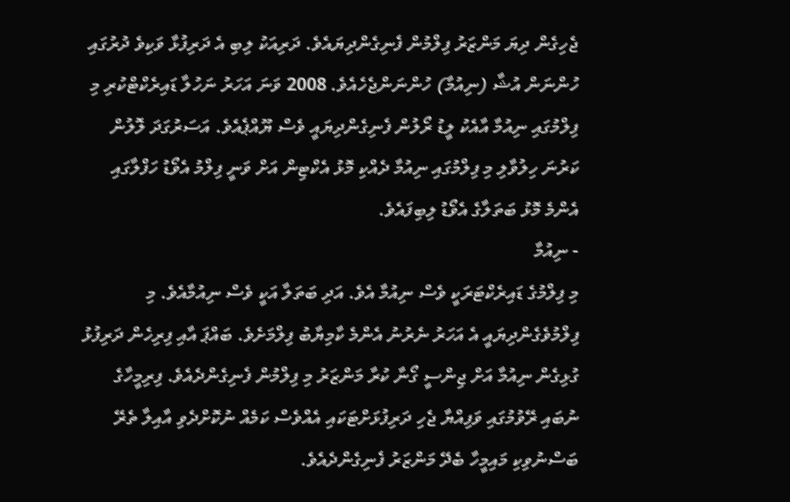ޖެހިގެން ދިޔަ މަންޒަރު ފިލްމުން ފެނިގެންދިޔައެވެ. ދަރިއަކު ލިބި އެ ދަރިފުޅާ ވަކިވެ ދުރުގައި ހުންނަން އުޝާ (ނިއުމާ) ހުންނަންޖެހެއެވެ. 2008 ވަނަ އަހަރު ނަހުލާ ޑައިރެކްޓްކުރި މި ފިލްމުގައި ނިއުމާ އާއެކު ލީޑު ރޯލުން ފެނިގެންދިޔައީ ވެސް ޔޫއްޕެއެވެ. އަސަރުގަދަ ލޮލުން ކަރުނަ ހިލުވާލި މި ފިލްމުގައި ނިއުމާ ދެއްކި މޮޅު އެކްޓިން އަށް ވަނީ ފިލްމު އެވޯޑު ހަފްލާގައި އެންމެ މޮޅު ބަތަލާގެ އެވޯޑު ލިބިފައެވެ.
- ނިއުމާ
މި ފިލްމުގެ ޑައިރެކްޓަރަކީ ވެސް ނިއުމާ އެވެ. އަދި ބަތަލާ އަކީ ވެސް ނިއުމާއެވެ. މި ފިލްމުވެގެންދިޔައީ އެ އަހަރު ނެރުނު އެންމެ ކާމިޔާބު ފިލްމަށެވެ. ބައްޕަ އާއި ފިރިހެން ދަރިފުޅު ގުޅިގެން ނިއުމާ އަށް ޖިންސީ ގޯނާ ކުރާ މަންޒަރު މި ފިލްމުން ފެނިގެންދެއެވެ. ފިރިމީހާގެ ނުބައި ރޭވުމުގައި ވަފިއްޔާ ޖެހި ދަރިފުޅަށްޓަކައި އެއްވެސް ކަމެއް ނުކޮށްދެވި އާއިލާ ތެރޭ ބަސްނުވިކި މައިމީހާ ބެދޭ މަންޒަރު ފެނިގެންދެއެވެ.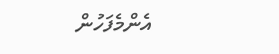އެންމެފަހުން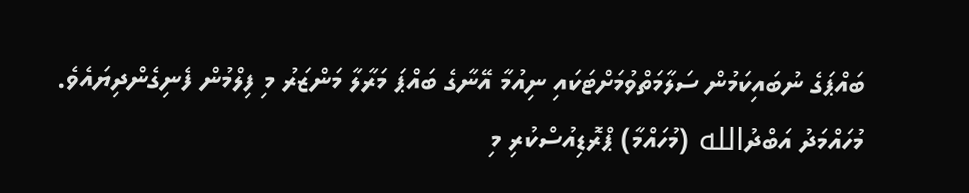ބައްޕަގެ ނުބައިކަމުން ސަލާމަތްވުމަށްޓަކައި ނިއުމާ އޭނާގެ ބައްޕަ މަރާލާ މަންޒަރު މި ފިލްމުން ފެނިގެންދިޔައެވެ. މުހައްމަދު އަބްދުالله (މުހައްމާ) ޕްރޮޑިއުސްކުރި މި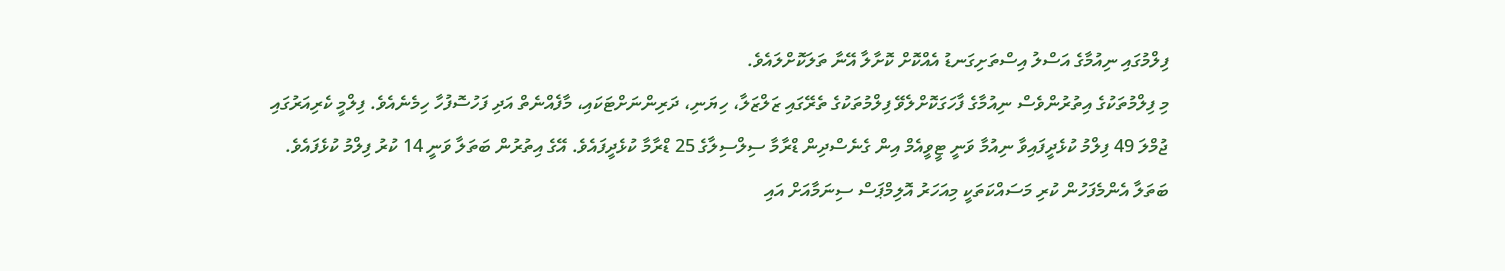ފިލްމުގައި ނިއުމާގެ އަސްލު އިސްތަށިގަނޑު އެއްކޮށް ކޮށާލާ އޭނާ ތަލަކޮށްލައެވެ.
މި ފިލްމުތަކުގެ އިތުރުންވެސް ނިއުމާގެ ފާހަގަކޮށްލެވޭ ފިލްމުތަކުގެ ތެރޭގައި ޒަލްޒަލާ، ހިޔަނި، ދަރިންނަށްޓަކައި، މާފެއްނެތް އަދި ފަހުސޮފުހާ ހިމެނެއެވެ. ފިލްމީ ކެރިއަރުގައި ޖުމްލަ 49 ފިލްމު ކުޅެދީފައިވާ ނިއުމާ ވަނީ ޓީވީއެމް އިން ގެނެސްދިން ޑްރާމާ ސިލްސިލާގެ 25 ޑްރާމާ ކުޅެދީފައެވެ. އޭގެ އިތުރުން ބަތަލާ ވަނީ 14 ކުރު ފިލްމު ކުޅެފައެވެ. ބަތަލާ އެންމެފަހުން ކުރި މަސައްކަތަކީ މިއަހަރު އޮލިމްޕަސް ސިނަމާއަށް އައި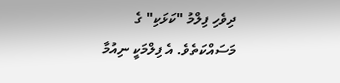ދިވެހި ފިލްމު "ކަޅަކި" ގެ މަސައްކަތެވެ. އެ ފިލްމަކީ ނިއުމާ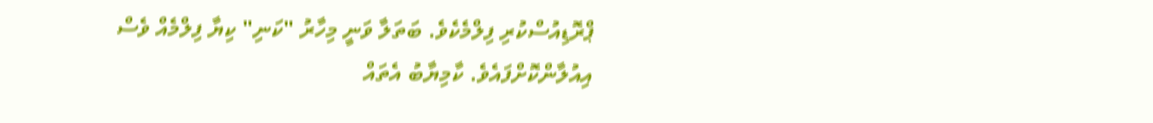ޕްރޮޑިއުސްކުރި ފިލްމެކެވެ. ބަތަލާ ވަނީ މިހާރު "ކަނި" ކިޔާ ފިލްމެއް ވެސް އިއުލާންކޮށްފައެވެ. ކާމިޔާބު އެތައް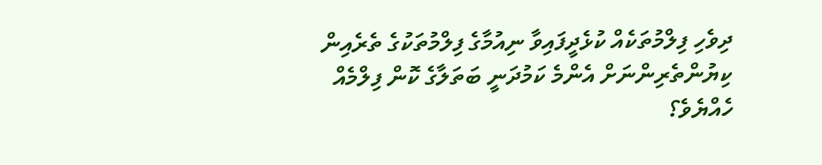ދިވެހި ފިލްމުތަކެއް ކުޅެދީފައިވާ ނިއުމާގެ ފިލްމުތަކުގެ ތެރެއިން ކިޔުންތެރިންނަށް އެންމެ ކަމުދަނީ ބަތަލާގެ ކޮން ފިލްމެއް ހެއްޔެވެ؟